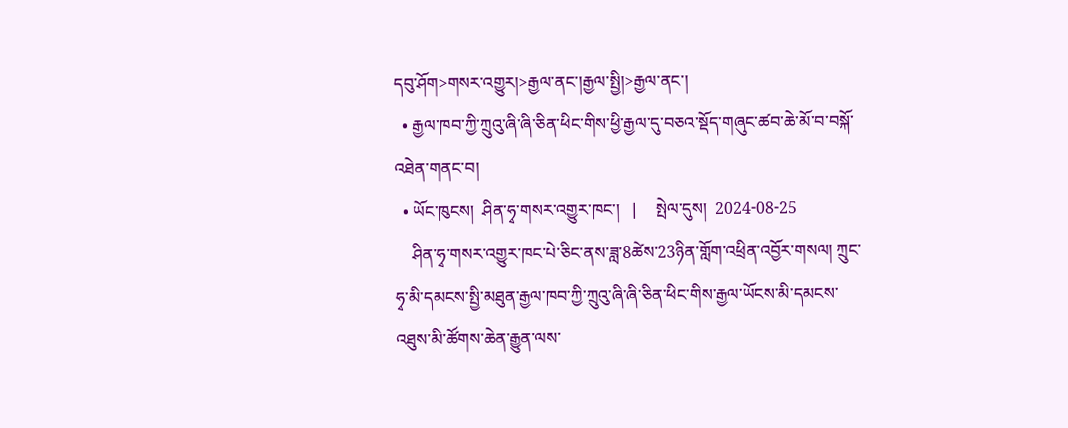དབུ་ཤོག>གསར་འགྱུར།>རྒྱལ་ནང་།རྒྱལ་སྤྱི།>རྒྱལ་ནང་།
  • རྒྱལ་ཁབ་ཀྱི་ཀྲུའུ་ཞི་ཞི་ཅིན་ཕིང་གིས་ཕྱི་རྒྱལ་དུ་བཅའ་སྡོད་གཞུང་ཚབ་ཆེ་མོ་བ་བསྐོ་འཐེན་གནང་བ།
  • ཡོང་ཁུངས།  ཤིན་ཧྭ་གསར་འགྱུར་ཁང་།   |     སྤེལ་དུས།  2024-08-25
    ཤིན་ཧྭ་གསར་འགྱུར་ཁང་པེ་ཅིང་ནས་ཟླ་8ཚེས་23ཉིན་གློག་འཕྲིན་འབྱོར་གསལ། ཀྲུང་ཧྭ་མི་དམངས་སྤྱི་མཐུན་རྒྱལ་ཁབ་ཀྱི་ཀྲུའུ་ཞི་ཞི་ཅིན་ཕིང་གིས་རྒྱལ་ཡོངས་མི་དམངས་འཐུས་མི་ཚོགས་ཆེན་རྒྱུན་ལས་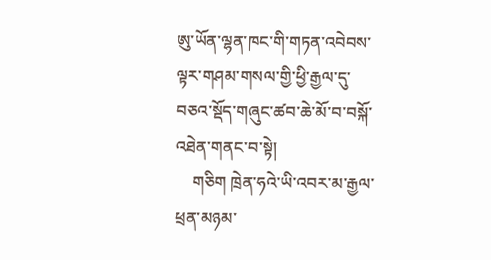ཨུ་ཡོན་ལྷན་ཁང་གི་གཏན་འབེབས་ལྟར་གཤམ་གསལ་གྱི་ཕྱི་རྒྱལ་དུ་བཅའ་སྡོད་གཞུང་ཚབ་ཆེ་མོ་བ་བསྐོ་འཐེན་གནང་བ་སྟེ།
    གཅིག ཁྲེན་ཧའེ་ཡི་འབར་མ་རྒྱལ་ཕྲན་མཉམ་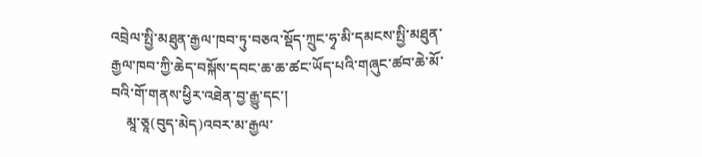འབྲེལ་སྤྱི་མཐུན་རྒྱལ་ཁབ་ཏུ་བཅའ་སྡོད་ཀྲུང་ཧྭ་མི་དམངས་སྤྱི་མཐུན་རྒྱལ་ཁབ་ཀྱི་ཆེད་བསྐོས་དབང་ཆ་ཆ་ཚང་ཡོད་པའི་གཞུང་ཚབ་ཆེ་མོ་བའི་གོ་གནས་ཕྱིར་འཐེན་བྱ་རྒྱུ་དང་།
    མཱ་ཅཱ(བུད་མེད)འབར་མ་རྒྱལ་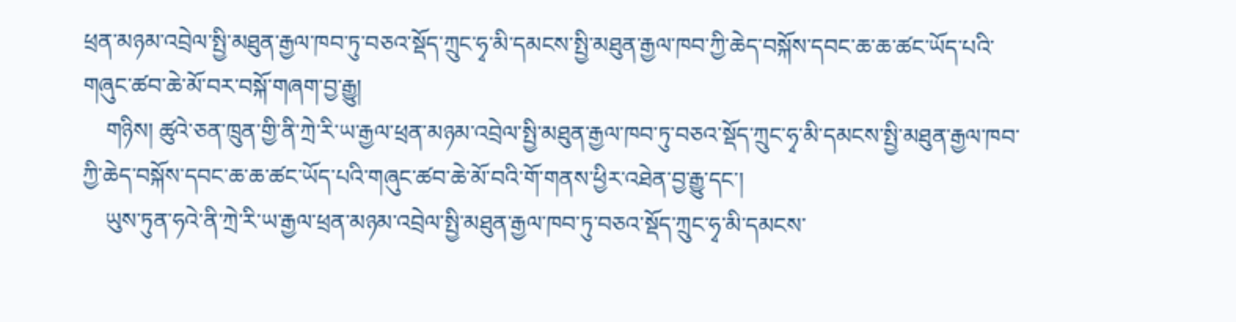ཕྲན་མཉམ་འབྲེལ་སྤྱི་མཐུན་རྒྱལ་ཁབ་ཏུ་བཅའ་སྡོད་ཀྲུང་ཧྭ་མི་དམངས་སྤྱི་མཐུན་རྒྱལ་ཁབ་ཀྱི་ཆེད་བསྐོས་དབང་ཆ་ཆ་ཚང་ཡོད་པའི་གཞུང་ཚབ་ཆེ་མོ་བར་བསྐོ་གཞག་བྱ་རྒྱུ།
    གཉིས། ཚུའེ་ཅན་ཁྲུན་གྱི་ནི་ཀྲེ་རི་ཡ་རྒྱལ་ཕྲན་མཉམ་འབྲེལ་སྤྱི་མཐུན་རྒྱལ་ཁབ་ཏུ་བཅའ་སྡོད་ཀྲུང་ཧྭ་མི་དམངས་སྤྱི་མཐུན་རྒྱལ་ཁབ་ཀྱི་ཆེད་བསྐོས་དབང་ཆ་ཆ་ཚང་ཡོད་པའི་གཞུང་ཚབ་ཆེ་མོ་བའི་གོ་གནས་ཕྱིར་འཐེན་བྱ་རྒྱུ་དང་།
    ཡུས་ཏུན་ཧའེ་ནི་ཀྲེ་རི་ཡ་རྒྱལ་ཕྲན་མཉམ་འབྲེལ་སྤྱི་མཐུན་རྒྱལ་ཁབ་ཏུ་བཅའ་སྡོད་ཀྲུང་ཧྭ་མི་དམངས་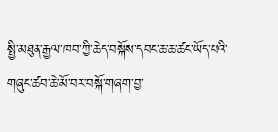སྤྱི་མཐུན་རྒྱལ་ཁབ་ཀྱི་ཆེད་བསྐོས་དབང་ཆ་ཆ་ཚང་ཡོད་པའི་གཞུང་ཚབ་ཆེ་མོ་བར་བསྐོ་གཞག་བྱ་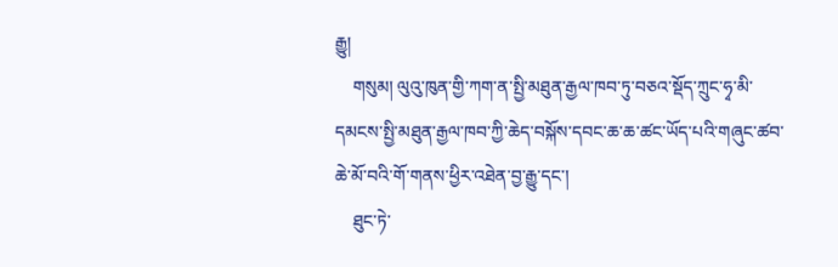རྒྱུ།
    གསུམ། ལུའུ་ཁུན་གྱི་ཀག་ན་སྤྱི་མཐུན་རྒྱལ་ཁབ་ཏུ་བཅའ་སྡོད་ཀྲུང་ཧྭ་མི་དམངས་སྤྱི་མཐུན་རྒྱལ་ཁབ་ཀྱི་ཆེད་བསྐོས་དབང་ཆ་ཆ་ཚང་ཡོད་པའི་གཞུང་ཚབ་ཆེ་མོ་བའི་གོ་གནས་ཕྱིར་འཐེན་བྱ་རྒྱུ་དང་།
    ཐུང་ཏེ་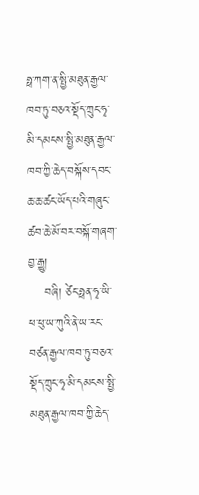ཧྥ་ཀག་ན་སྤྱི་མཐུན་རྒྱལ་ཁབ་ཏུ་བཅའ་སྡོད་ཀྲུང་ཧྭ་མི་དམངས་སྤྱི་མཐུན་རྒྱལ་ཁབ་ཀྱི་ཆེད་བསྐོས་དབང་ཆ་ཆ་ཚང་ཡོད་པའི་གཞུང་ཚབ་ཆེ་མོ་བར་བསྐོ་གཞག་བྱ་རྒྱུ།
    བཞི། ཙེང་ཧྥན་ཧྭ་ཡི་ཕ་ཕུ་ཡ་ཀུའི་ནེ་ཡ་རང་བཙན་རྒྱལ་ཁབ་ཏུ་བཅའ་སྡོད་ཀྲུང་ཧྭ་མི་དམངས་སྤྱི་མཐུན་རྒྱལ་ཁབ་ཀྱི་ཆེད་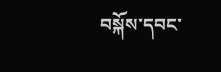བསྐོས་དབང་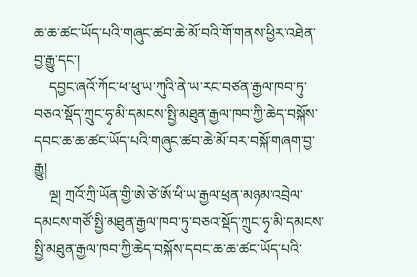ཆ་ཆ་ཚང་ཡོད་པའི་གཞུང་ཚབ་ཆེ་མོ་བའི་གོ་གནས་ཕྱིར་འཐེན་བྱ་རྒྱུ་དང་།
    དབྱང་ཞའོ་ཀོང་ཕ་ཕུ་ཡ་ཀུའི་ནེ་ཡ་རང་བཙན་རྒྱལ་ཁབ་ཏུ་བཅའ་སྡོད་ཀྲུང་ཧྭ་མི་དམངས་སྤྱི་མཐུན་རྒྱལ་ཁབ་ཀྱི་ཆེད་བསྐོས་དབང་ཆ་ཆ་ཚང་ཡོད་པའི་གཞུང་ཚབ་ཆེ་མོ་བར་བསྐོ་གཞག་བྱ་རྒྱུ།
    ལྔ། ཀྲའོ་ཀྲི་ཡོན་གྱི་ཨེ་ཙེ་ཨོ་ཕི་ཡ་རྒྱལ་ཕྲན་མཉམ་འབྲེལ་དམངས་གཙོ་སྤྱི་མཐུན་རྒྱལ་ཁབ་ཏུ་བཅའ་སྡོད་ཀྲུང་ཧྭ་མི་དམངས་སྤྱི་མཐུན་རྒྱལ་ཁབ་ཀྱི་ཆེད་བསྐོས་དབང་ཆ་ཆ་ཚང་ཡོད་པའི་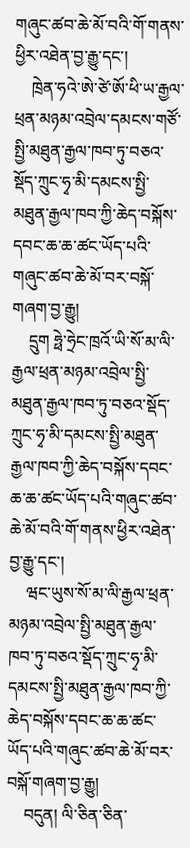གཞུང་ཚབ་ཆེ་མོ་བའི་གོ་གནས་ཕྱིར་འཐེན་བྱ་རྒྱུ་དང་།
    ཁྲེན་ཧའེ་ཨེ་ཙེ་ཨོ་ཕི་ཡ་རྒྱལ་ཕྲན་མཉམ་འབྲེལ་དམངས་གཙོ་སྤྱི་མཐུན་རྒྱལ་ཁབ་ཏུ་བཅའ་སྡོད་ཀྲུང་ཧྭ་མི་དམངས་སྤྱི་མཐུན་རྒྱལ་ཁབ་ཀྱི་ཆེད་བསྐོས་དབང་ཆ་ཆ་ཚང་ཡོད་པའི་གཞུང་ཚབ་ཆེ་མོ་བར་བསྐོ་གཞག་བྱ་རྒྱུ།
    དྲུག ཧྥེ་ཧྲེང་ཁྲའོ་ཡི་སོ་མ་ལི་རྒྱལ་ཕྲན་མཉམ་འབྲེལ་སྤྱི་མཐུན་རྒྱལ་ཁབ་ཏུ་བཅའ་སྡོད་ཀྲུང་ཧྭ་མི་དམངས་སྤྱི་མཐུན་རྒྱལ་ཁབ་ཀྱི་ཆེད་བསྐོས་དབང་ཆ་ཆ་ཚང་ཡོད་པའི་གཞུང་ཚབ་ཆེ་མོ་བའི་གོ་གནས་ཕྱིར་འཐེན་བྱ་རྒྱུ་དང་།
    ཝང་ཡུས་སོ་མ་ལི་རྒྱལ་ཕྲན་མཉམ་འབྲེལ་སྤྱི་མཐུན་རྒྱལ་ཁབ་ཏུ་བཅའ་སྡོད་ཀྲུང་ཧྭ་མི་དམངས་སྤྱི་མཐུན་རྒྱལ་ཁབ་ཀྱི་ཆེད་བསྐོས་དབང་ཆ་ཆ་ཚང་ཡོད་པའི་གཞུང་ཚབ་ཆེ་མོ་བར་བསྐོ་གཞག་བྱ་རྒྱུ།
    བདུན། ལི་ཅིན་ཅིན་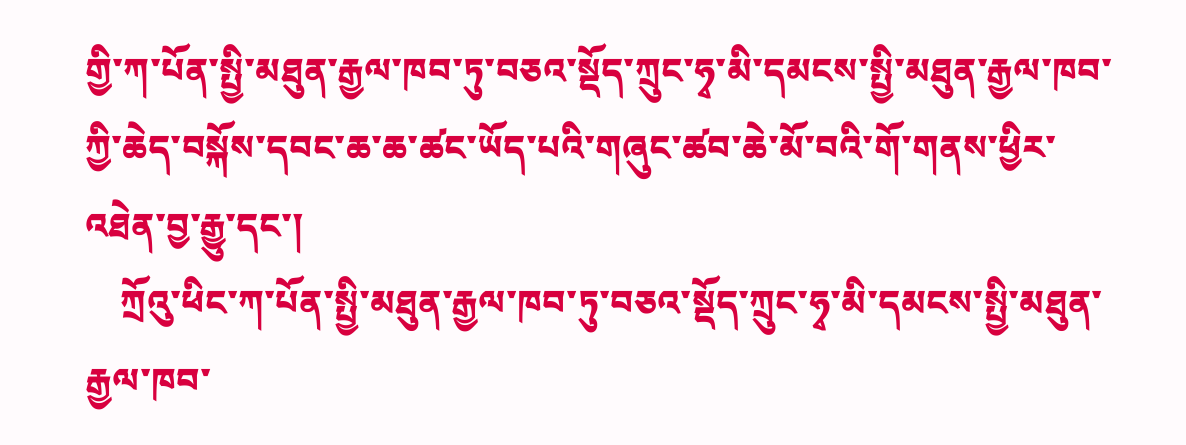གྱི་ཀ་པོན་སྤྱི་མཐུན་རྒྱལ་ཁབ་ཏུ་བཅའ་སྡོད་ཀྲུང་ཧྭ་མི་དམངས་སྤྱི་མཐུན་རྒྱལ་ཁབ་ཀྱི་ཆེད་བསྐོས་དབང་ཆ་ཆ་ཚང་ཡོད་པའི་གཞུང་ཚབ་ཆེ་མོ་བའི་གོ་གནས་ཕྱིར་འཐེན་བྱ་རྒྱུ་དང་།
    ཀྲོའུ་ཕིང་ཀ་པོན་སྤྱི་མཐུན་རྒྱལ་ཁབ་ཏུ་བཅའ་སྡོད་ཀྲུང་ཧྭ་མི་དམངས་སྤྱི་མཐུན་རྒྱལ་ཁབ་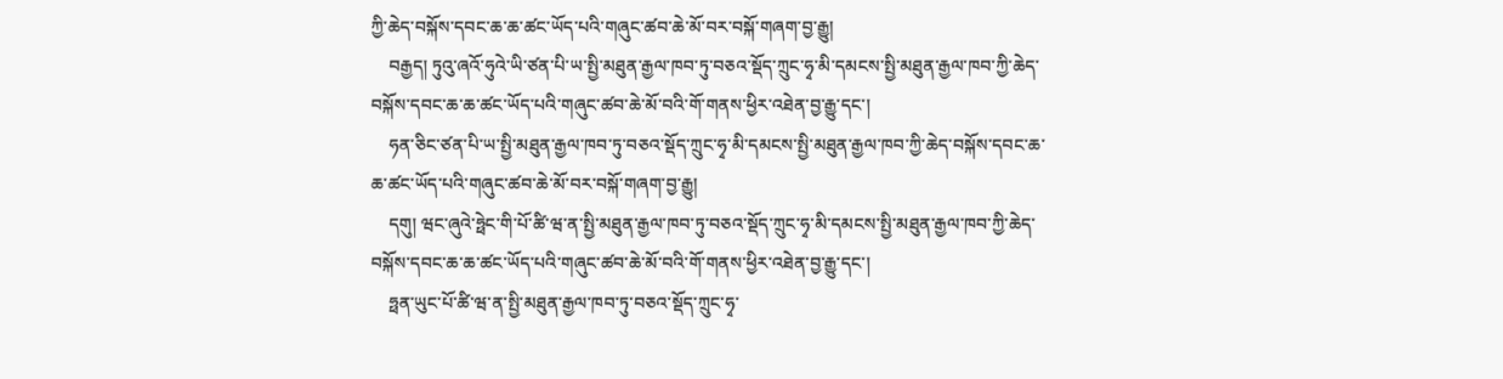ཀྱི་ཆེད་བསྐོས་དབང་ཆ་ཆ་ཚང་ཡོད་པའི་གཞུང་ཚབ་ཆེ་མོ་བར་བསྐོ་གཞག་བྱ་རྒྱུ།
    བརྒྱད། ཏུའུ་ཞའོ་ཧུའེ་ཡི་ཙན་པི་ཡ་སྤྱི་མཐུན་རྒྱལ་ཁབ་ཏུ་བཅའ་སྡོད་ཀྲུང་ཧྭ་མི་དམངས་སྤྱི་མཐུན་རྒྱལ་ཁབ་ཀྱི་ཆེད་བསྐོས་དབང་ཆ་ཆ་ཚང་ཡོད་པའི་གཞུང་ཚབ་ཆེ་མོ་བའི་གོ་གནས་ཕྱིར་འཐེན་བྱ་རྒྱུ་དང་།
    ཧན་ཅིང་ཙན་པི་ཡ་སྤྱི་མཐུན་རྒྱལ་ཁབ་ཏུ་བཅའ་སྡོད་ཀྲུང་ཧྭ་མི་དམངས་སྤྱི་མཐུན་རྒྱལ་ཁབ་ཀྱི་ཆེད་བསྐོས་དབང་ཆ་ཆ་ཚང་ཡོད་པའི་གཞུང་ཚབ་ཆེ་མོ་བར་བསྐོ་གཞག་བྱ་རྒྱུ།
    དགུ། ཝང་ཞུའེ་ཧྥེང་གི་པོ་ཚི་ཝ་ན་སྤྱི་མཐུན་རྒྱལ་ཁབ་ཏུ་བཅའ་སྡོད་ཀྲུང་ཧྭ་མི་དམངས་སྤྱི་མཐུན་རྒྱལ་ཁབ་ཀྱི་ཆེད་བསྐོས་དབང་ཆ་ཆ་ཚང་ཡོད་པའི་གཞུང་ཚབ་ཆེ་མོ་བའི་གོ་གནས་ཕྱིར་འཐེན་བྱ་རྒྱུ་དང་།
    ཧྥན་ཡུང་པོ་ཚི་ཝ་ན་སྤྱི་མཐུན་རྒྱལ་ཁབ་ཏུ་བཅའ་སྡོད་ཀྲུང་ཧྭ་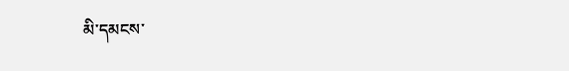མི་དམངས་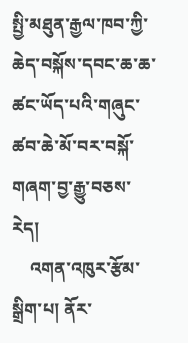སྤྱི་མཐུན་རྒྱལ་ཁབ་ཀྱི་ཆེད་བསྐོས་དབང་ཆ་ཆ་ཚང་ཡོད་པའི་གཞུང་ཚབ་ཆེ་མོ་བར་བསྐོ་གཞག་བྱ་རྒྱུ་བཅས་རེད།
    འགན་འཁུར་རྩོམ་སྒྲིག་པ། ནོར་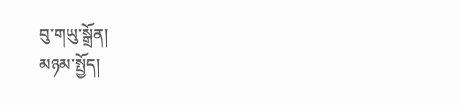བུ་གཡུ་སྒྲོན།
མཉམ་སྤྱོད།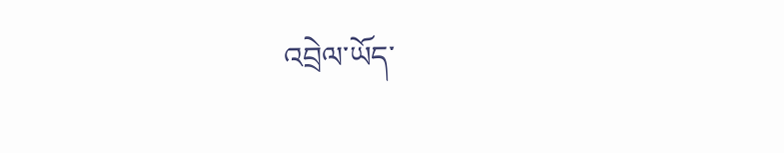འབྲེལ་ཡོད་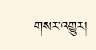གསར་འགྱུར།